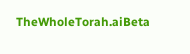TheWholeTorah.aiBeta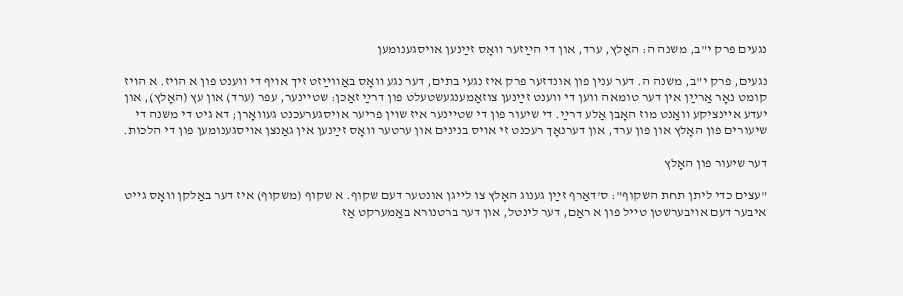נגעים פרק י"ב, משנה ה: האָלץ, ערד, און די הײַזער װאָס זײַנען אױסגענומען

נגעים, פרק י"ב, משנה ה. דער ענין פון אונדזער פרק איז נגעי בתים, דער נגע װאָס באַװײַזט זיך אױף די װענט פון א הױז. א הױז קומט נאָר אַרײַן אין דער טומאה װען די װענט זײַנען צוזאַמענגעשטעלט פון דרײַ זאַכן: שטײנער, עפר (ערד) און עץ (האָלץ), און יעדע אײנציקע װאַנט מוז האָבן אַלע דרײַ. די שיעור פון די שטײנער איז שױן פריער אױסגערעכנט געװאָרן; דא גיט די משנה די שיעורים פון האָלץ און פון ערד, און דערנאָך רעכנט זי אױס בנינים און ערטער װאָס זײַנען אין גאַנצן אױסגענומען פון די הלכות.

דער שיעור פון האָלץ

"עצים כדי ליתן תחת השקוף": ס'דאַרף זײַן גענוג האָלץ צו לײגן אונטער דעם שקוף. א שקוף (משקוף) איז דער באַלקן װאָס גײט איבער דעם אױבערשטן טײל פון א ראַם, דער לינטל, און דער ברטנורא באַמערקט אַז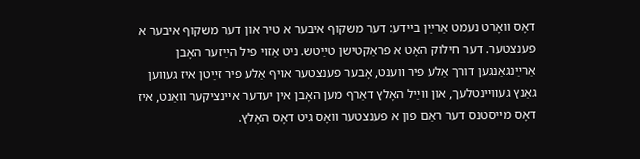דאָס װאָרט נעמט אַרײַן בײדע: דער משקוף איבער א טיר און דער משקוף איבער א פענצטער. דער חילוק האָט א פראַקטישן טײַטש. ניט אַזױ פיל הײַזער האָבן אַרײַנגאַנגען דורך אַלע פיר װענט, אָבער פענצטער אױף אַלע פיר זײַטן איז געװען גאַנץ געװײנטלעך, און װײַל האָלץ דאַרף מען האָבן אין יעדער אײנציקער װאַנט, איז דאָס מײסטנס דער ראַם פון א פענצטער װאָס גיט דאָס האָלץ.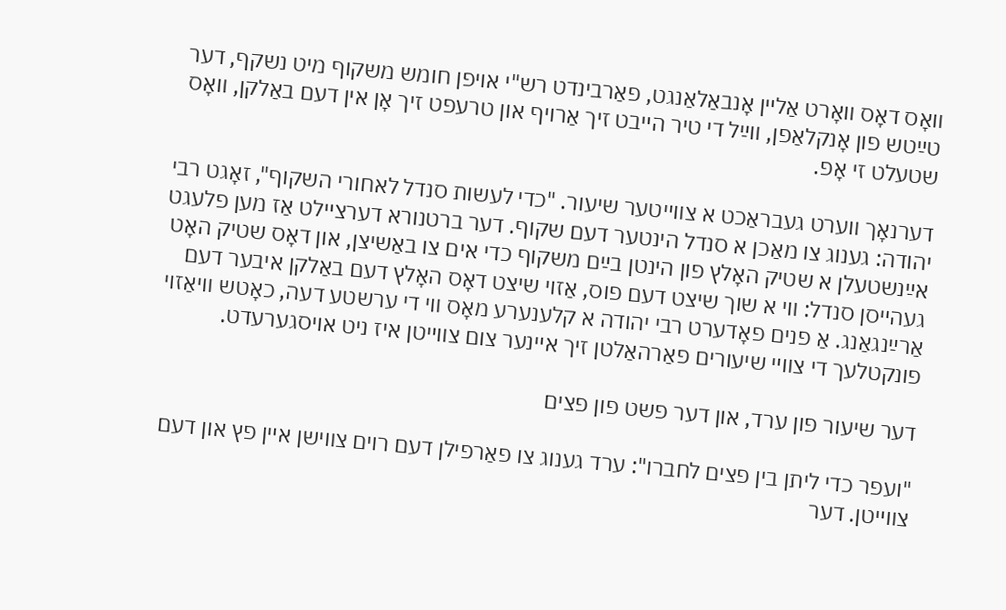װאָס דאָס װאָרט אַלײן אָנבאַלאַנגט, פאַרבינדט רש"י אױפן חומש משקוף מיט נשקף, דער טײַטש פון אָנקלאַפן, װײַל די טיר הײבט זיך אַרױף און טרעפט זיך אָן אין דעם באַלקן, װאָס שטעלט זי אָפ.

דערנאָך װערט געבראַכט א צװײטער שיעור. "כדי לעשות סנדל לאחורי השקוף", זאָגט רבי יהודה: גענוג צו מאַכן א סנדל הינטער דעם שקוף. דער ברטנורא דערצײלט אַז מען פלעגט אײַנשטעלן א שטיק האָלץ פון הינטן בײַם משקוף כדי אים צו באַשיצן, און דאָס שטיק האָט געהײסן סנדל: װי א שוך שיצט דעם פוס, אַזױ שיצט דאָס האָלץ דעם באַלקן איבער דעם אַרײַנגאַנג. אַ פנים פאָדערט רבי יהודה א קלענערע מאָס װי די ערשטע דעה, כאָטש װיאַזױ פונקטלעך די צװײ שיעורים פאַרהאַלטן זיך אײנער צום צװײטן איז ניט אױסגערעדט.

דער שיעור פון ערד, און דער פשט פון פצים

"ועפר כדי ליתן בין פצים לחברו": ערד גענוג צו פאַרפילן דעם רױם צװישן אײן פץ און דעם צװײטן. דער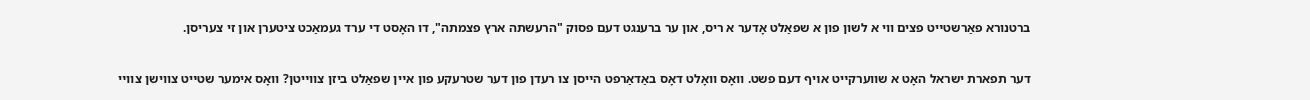ברטנורא פאַרשטײט פצים װי א לשון פון א שפאַלט אָדער א ריס, און ער ברענגט דעם פסוק "הרעשתה ארץ פצמתה", דו האָסט די ערד געמאַכט ציטערן און זי צעריסן.

דער תפארת ישראל האָט א שװערקײט אױף דעם פשט. װאָס װאָלט דאָס באַדאַרפט הײסן צו רעדן פון דער שטרעקע פון אײן שפאַלט ביזן צװײטן? װאָס אימער שטײט צװישן צװײ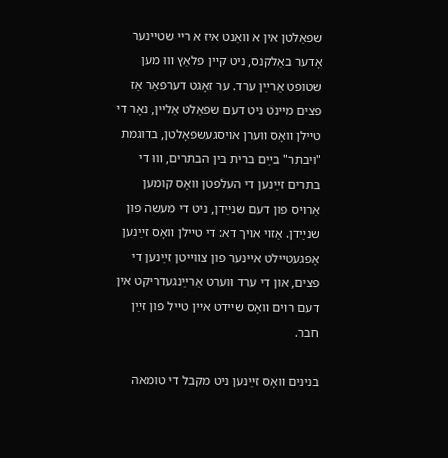שפאַלטן אין א װאַנט איז א רײ שטײנער אָדער באַלקנס, ניט קײן פלאַץ װוּ מען שטופט אַרײַן ערד. ער זאָגט דערפאַר אַז פצים מײנט ניט דעם שפאַלט אַלײן, נאָר די טײלן װאָס װערן אױסגעשפאָלטן, בדוגמת "ויבתר" בײַם ברית בין הבתרים, װוּ די בתרים זײַנען די העלפטן װאָס קומען אַרױס פון דעם שנײַדן, ניט די מעשה פון שנײַדן. אַזױ אױך דא: די טײלן װאָס זײַנען אָפגעטײלט אײנער פון צװײטן זײַנען די פצים, און די ערד װערט אַרײַנגעדריקט אין דעם רױם װאָס שײדט אײן טײל פון זײַן חבר.

בנינים װאָס זײַנען ניט מקבל די טומאה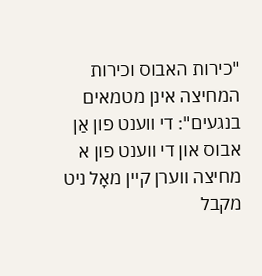"כירות האבוס וכירות המחיצה אינן מטמאים בנגעים": די װענט פון אַן אבוס און די װענט פון א מחיצה װערן קײן מאָל ניט מקבל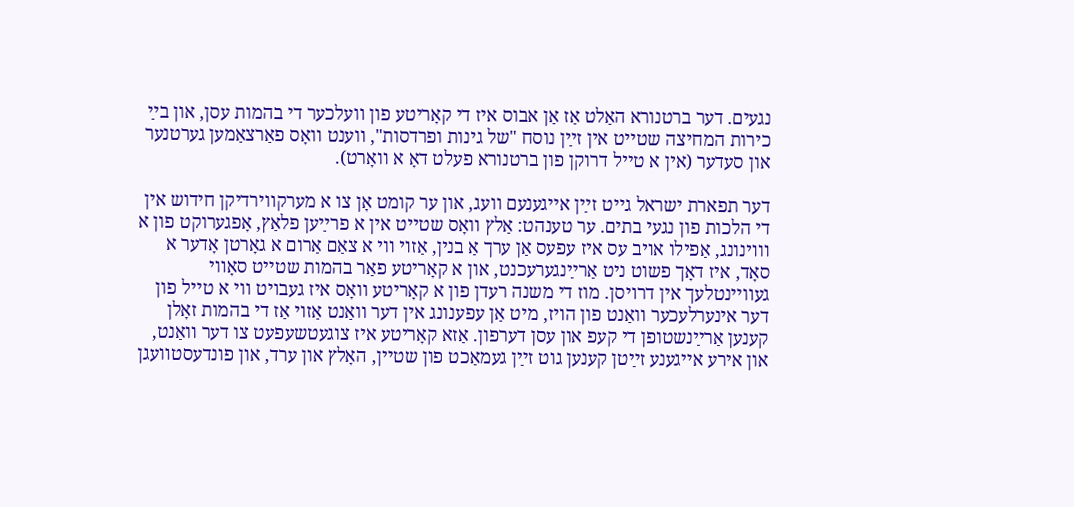נגעים. דער ברטנורא האַלט אַז אַן אבוס איז די קאָריטע פון װעלכער די בהמות עסן, און בײַ כירות המחיצה שטײט אין זײַן נוסח "של גינות ופרדסות", װענט װאָס פאַרצאַמען גערטנער און סעדער (אין א טײל דרוקן פון ברטנורא פעלט דאָ א װאָרט).

דער תפארת ישראל גײט זײַן אײגענעם װעג, און ער קומט אָן צו א מערקװירדיקן חידוש אין די הלכות פון נגעי בתים. ער טענהט: אַלץ װאָס שטײט אין א פרײַען פלאַץ, אָפגערוקט פון א װױנונג, אַפילו אױב עס איז עפעס אַן ערך אַ בנין, אַזױ װי א צאַם אַרום א גאָרטן אָדער א סאָד, איז דאָך פשוט ניט אַרײַנגערעכנט, און א קאָריטע פאַר בהמות שטײט סאָװי געװײנטלעך אין דרױסן. מוז די משנה רעדן פון א קאָריטע װאָס איז געבױט װי א טײל פון דער אינערלעכער װאַנט פון הױז, מיט אַן עפענונג אין דער װאַנט אַזױ אַז די בהמות זאָלן קענען אַרײַנשטופן די קעפ און עסן דערפון. אַזא קאָריטע איז צוגעטשעפעט צו דער װאַנט, און אירע אײגענע זײַטן קענען גוט זײַן געמאַכט פון שטײן, האָלץ און ערד, און פונדעסטװעגן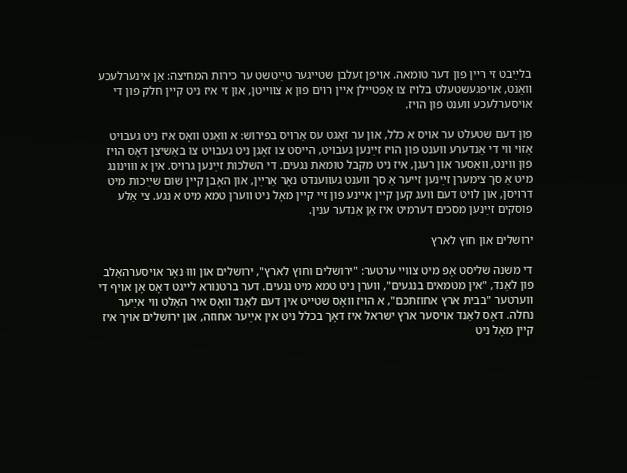בלײַבט זי רײן פון דער טומאה. אױפן זעלבן שטײגער טײַטשט ער כירות המחיצה: אַן אינערלעכע װאַנט, אױפגעשטעלט בלױז צו אָפטײלן אײן רױם פון א צװײטן, און זי איז ניט קײן חלק פון די אױסערלעכע װענט פון הױז.

פון דעם שטעלט ער אױס א כלל, און ער זאָגט עס אַרױס בפירוש: א װאַנט װאָס איז ניט געבױט אַזױ װי די אַנדערע װענט פון הױז זײַנען געבױט, הײסט צו זאָגן ניט געבױט צו באַשיצן דאָס הױז פון װינט, װאַסער און רעגן, איז ניט מקבל טומאת נגעים. די השלכות זײַנען גרױס. אין א װױנונג מיט אַ סך צימערן זײַנען זײער אַ סך װענט געװענדט נאָר אַרײַן, און האָבן קײן שום שײַכות מיט דרױסן, און לױט דעם װעג קען קײן אײנע פון זײ קײן מאָל ניט װערן טמא מיט א נגע. צי אַלע פוסקים זײַנען מסכים דערמיט איז אַן אַנדער ענין.

ירושלים און חוץ לארץ

די משנה שליסט אָפ מיט צװײ ערטער: "ירושלים וחוץ לארץ", ירושלים און װוּ נאָר אױסערהאַלב פון לאַנד, "אין מטמאים בנגעים", װערן ניט טמא מיט נגעים. דער ברטנורא לײגט דאָס אָן אױף די װערטער "בבית ארץ אחוזתכם", א הױז װאָס שטײט אין דעם לאַנד װאָס איר האַלט װי אײַער נחלה. דאָס לאַנד אױסער ארץ ישראל איז דאָך בכלל ניט אין אײַער אחוזה, און ירושלים אױך איז קײן מאָל ניט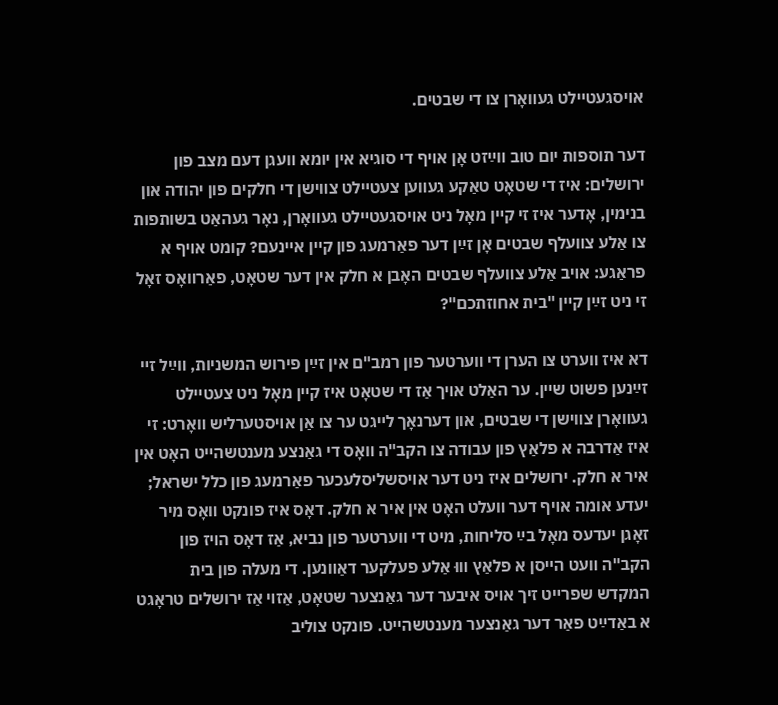אױסגעטײלט געװאָרן צו די שבטים.

דער תוספות יום טוב װײַזט אָן אױף די סוגיא אין יומא װעגן דעם מצב פון ירושלים: איז די שטאָט טאַקע געװען צעטײלט צװישן די חלקים פון יהודה און בנימין, אָדער איז זי קײן מאָל ניט אױסגעטײלט געװאָרן, נאָר געהאַט בשותפות צו אַלע צװעלף שבטים אָן זײַן דער פאַרמעג פון קײן אײנעם? קומט אױף א פראַגע: אױב אַלע צװעלף שבטים האָבן א חלק אין דער שטאָט, פאַרװאָס זאָל זי ניט זײַן קײן "בית אחוזתכם"?

דא איז װערט צו הערן די װערטער פון רמב"ם אין זײַן פירוש המשניות, װײַל זײ זײַנען פשוט שײן. ער האַלט אױך אַז די שטאָט איז קײן מאָל ניט צעטײלט געװאָרן צװישן די שבטים, און דערנאָך לײגט ער צו אַן אױסטערליש װאָרט: זי איז אַדרבה א פלאַץ פון עבודה צו הקב"ה װאָס די גאַנצע מענטשהײט האָט אין איר א חלק. ירושלים איז ניט דער אױסשליסלעכער פאַרמעג פון כלל ישראל; יעדע אומה אױף דער װעלט האָט אין איר א חלק. דאָס איז פונקט װאָס מיר זאָגן יעדעס מאָל בײַ סליחות, מיט די װערטער פון נביא, אַז דאָס הױז פון הקב"ה װעט הײסן א פלאַץ װוּ אַלע פעלקער דאַװנען. די מעלה פון בית המקדש שפרײט זיך אױס איבער דער גאַנצער שטאָט, אַזױ אַז ירושלים טראָגט א באַדײַט פאַר דער גאַנצער מענטשהײט. פונקט צוליב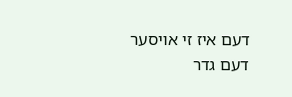דעם איז זי אױסער דעם גדר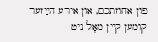פון אחוזתכם, און אירע הײַזער קומען קײן מאָל ניט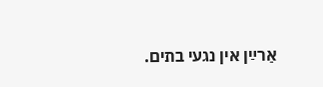אַרײַן אין נגעי בתים.